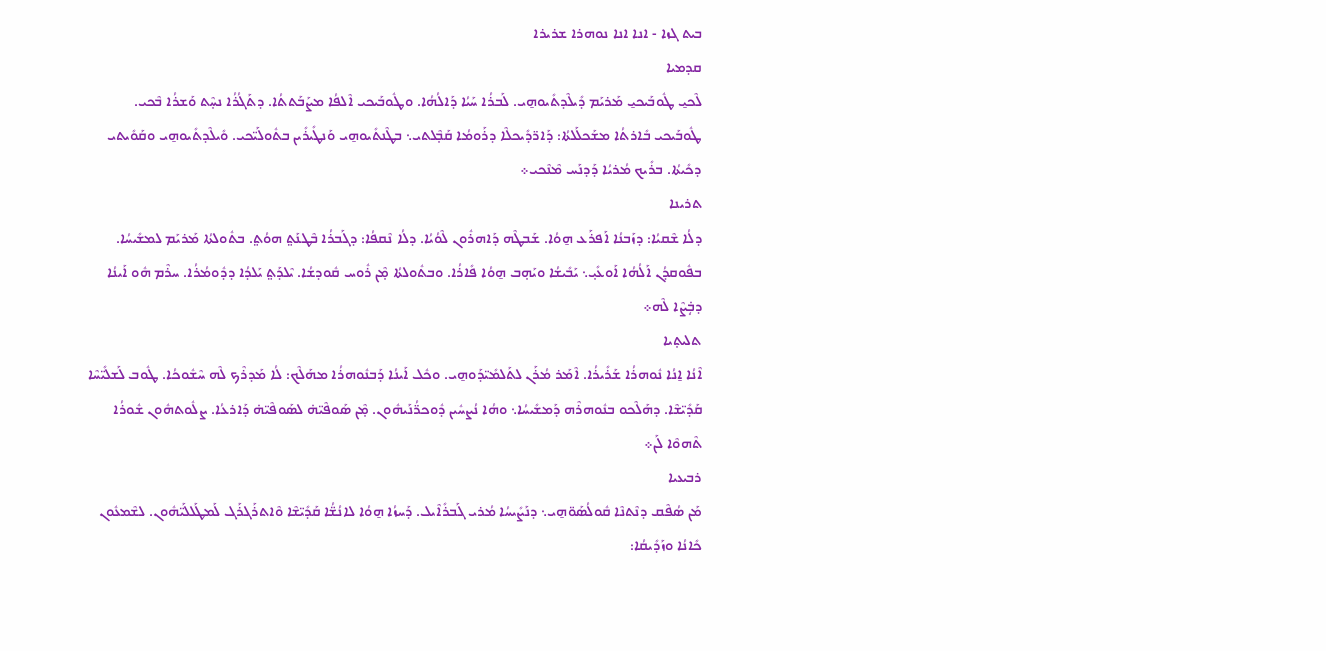ܒܝܬ ܓܙܐ - ܐܢܐ ܐܢܐ ܢܘܗܪܐ ܫܪܝܪܐ
ܩܕܡܝܐ
ܠܶܟܝ̱ ܛܽܘܒܰܝܟܝ̱ ܡܰܪܝܰܡ ܕܺܝܠܶܕܬܺܝܘܗ̱ܝ. ܠܰܒܪܳܐ ܚܰܝܳܐ ܕܰܐ‌ܠܳܗܳܐ. ܘܛܽܘܒܰܝܟܝ ܐܶܠܦܳܐ ܡܨܰܒܰܬܬܳܐ. ܕܬܰܓܳܪܳܐ ܢܚ̣ܶܬ ܘܰܫܪܳܐ ܒܶܟܝ. ܛܽܘܒܰܝܟܝ ܒܺܐܪܬܳܐ ܡܫܰܟܠܰܠܬܳܐ: ܕܰܐܪ̈ܕܺܝܟܠܶܐ ܕܪܰܘܡܳܐ ܩܰܒ̣ܶܠܬܝ܆ ܒܛܶܢܬܺܝܘܗ̱ܝ ܘܰܢܛܺܝܪܺܝܢ ܒܬܽܘܠܰܝ̈ܟܝ. ܘܺܝܠܶܕܬܺܝܘܗ̱ܝ ܘܩܰܘܺܝܬܝ ܕܟܺܝܬܳܐ. ܒܪܺܝܟ ܡܳܪܝܳܐ ܕܰܕܢܰܚ ܡܶܢܶܟܝ܀
ܬܪܝܢܐ
ܕܠܳܐ ܫܶܩܝܳܐ: ܕܙܰܒܢܳܐ ܐܰܦܪܰܥ ܗ̱ܘܳܐ. ܫܰܒܛܶܗ ܕܰܐܗܪܽܘܢ ܠܶܘܳܝܳܐ. ܕܠܳܐ ܢܶܩܦܳܐ: ܕܓܰܒܪܳܐ ܒܶܛܢܰܬ݀ ܗܘܳܬ݀. ܒܬܽܘܠܬܳܐ ܡܰܪܝܰܡ ܠܡܫܺܝܚܳܐ. ܒܦܽܘܩܕܳܢ ܐܰ‌ܠܳܗܳܐ ܐܰܘܥܺܝ̣܆ ܝܰܒܺܝܫܳܐ ܘܝܰܗ̣ܒ ܗ̱ܘܳܐ ܦܺܐܪܳܐ. ܘܒܬܽܘܠܬܳܐ ܡ̣ܶܢ ܪܽܘܚ ܩܽܘܕܫܳܐ. ܝܶܠܕܰܬ݀ ܝܰܠܕܳܐ ܕܕܽܘܡܳܪܳܐ. ܚܪܶܡ ܗܽܘ ܐܰܝܢܳܐ ܕܒܴ̇ܨܶܐ ܠܶܗ܀
ܬܠܝܬ̣ܝܐ
ܐܶܢܳܐ ܐ̱ܢܳܐ ܢܽܘܗܪܳܐ ܫܰܪܺܝܪܳܐ. ܐܶܡܰܪ ܡܳܪܰܢ ܠܬܰܠܡܺܝ̈ܕܰܘܗ̱ܝ. ܘܟܽܠ ܐܰܝܢܳܐ ܕܰܒܢܽܘܗܪܳܐ ܡܗܰܠܶܟ: ܠܳܐ ܡܰܕܪܶܟ ܠܶܗ ܚܶܫܽܘܟܳܐ. ܛܽܘܒ ܠܰܫܠܺܝ̈ܚܶܐ ܩܰܕܺܝ̈ܫܶܐ. ܕܗܰܠܶܟܘ ܒܢܽܘܗܪܶܗ ܕܰܡܫܺܝܚܳܐ܆ ܘܗܳܐ ܢܳܨܚܽܝܢ ܕܽܘܟܪ̈ܳܢܰܝܗܽܘܢ. ܡ̣ܶܢ ܣܰܘܦܶܝ̈ܗ̇ ܠܣܰܘܦܶܝ̈ܗ̇ ܕܰܐܪܥܳܐ. ܨܠܽܘܬܗܽܘܢ ܫܽܘܪܳܐ ܬܶܗܘܶܐ ܠܰܢ܀
ܪܒܝܥܝܐ
ܡܰܢ ܣܳܦܶܩ ܕܢܶܬܢܶܐ ܩܽܘܠܳܣܰܘ̈ܗ̱ܝ܆ ܕܢܰܨܺܝܚܳܐ ܡܳܪܝ ܓܰܒܪܺܐܶܝܠ. ܕܰܚܙܳܐ ܗ̱ܘܳܐ ܠܐܢܳܫ̈ܳܐ ܩܰܕܺܝ̈ܫܶܐ ܘܶܐܬܪܰܓܪܰܓ ܠܰܡܛܰܠܠܰܝ̈ܗܽܘܢ. ܠܫܶܡܥܽܘܢ ܟܺܐܢܳܐ ܘܙܰܕܺܝܩܳܐ: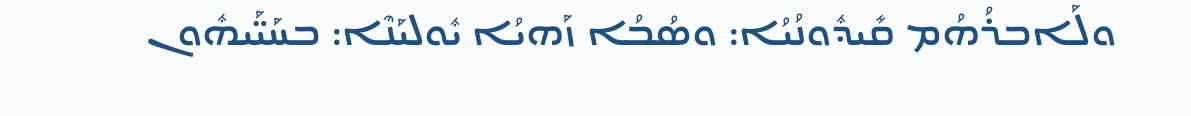ܘܠܰܐܒܪܳܗܳܡ ܩܺܝܕܽܘܢܳܝܳܐ: ܘܣܳܒܳܐ ܙܰܗܝܳܐ ܝܽܘܠܝܰܢܶܐ: ܒܚܰܝ̈ܰܝܗܽܘܢ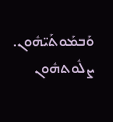ܘܰܒܡܰܘܬܰܝ̈ܗܽܘܢ. ܨܠܽܘܬܗܽܘܢ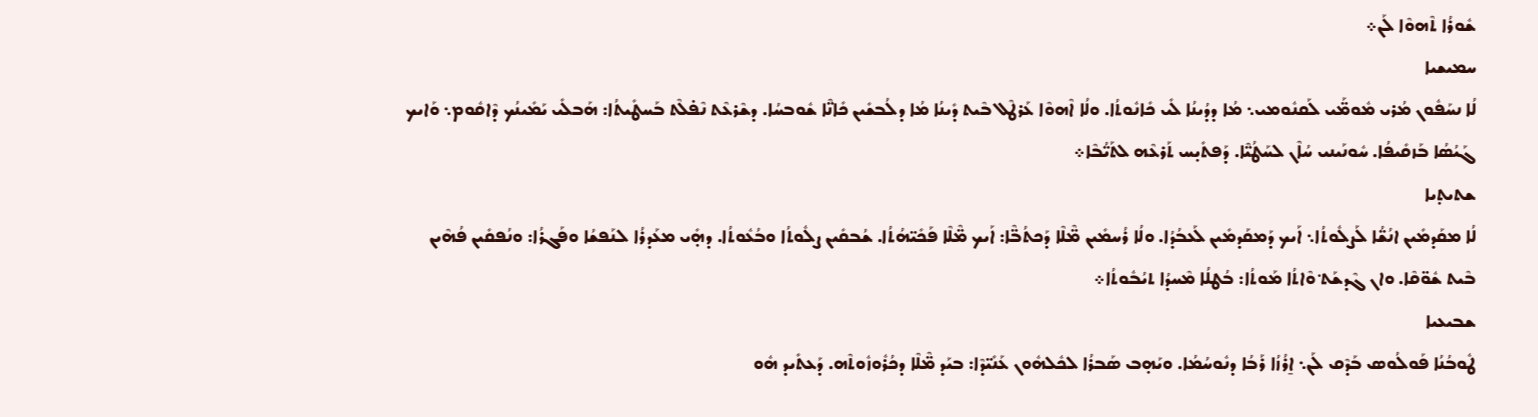ܫܽܘܪܳܐ ܬܶܗܘܶܐ ܠܰܢ܀
ܚܡܝܫܝܐ
ܠܳܐ ܢܚܰܦܽܘܢ ܡܳܪܝ ܡܽܘܡ̈ܰܝ ܠܰܩܢܽܘܡܝ܆ ܡܳܐ ܕܕܳܝܢܳܐ ܠܺܝ ܟܺܐܢܽܘܬܳܐ. ܘܠܳܐ ܐܶܗܘܶܐ ܥܰܪܛܶܠ ܒܶܝܬ ܕܺܝܢܳܐ ܡܳܐ ܕܠܳܒܫܺܝܢ ܟܺܐܢ̈ܶܐ ܫܽܘܒܚܳܐ. ܕܫܶܪܥܶܬ ܢܶܦ̇ܠܶܬ ܒܰܚܛܺܝܬܳܐ: ܗܰܒܠܺܝ ܝܰܡܺܝܢܳܟ ܕܶܐܩܽܘܡ܆ ܘܰܐܝܟ ܓܰܝܳܣܳܐ ܒܰܙܩܺܝܦܳܐ. ܚܽܘܢܰܝܢܝ ܚܳܐܶܢ ܠܚܰܛܳܝ̈ܶܐ. ܕܰܦܬܺܝ̣ܚ ܬܰܪܥܶܗ ܠܬܰܝ̈ܳܒܶܐ܀
ܫܬܝܬ̣ܝܐ
ܠܳܐ ܡܩܰܕܡܺܝܢ ܐܢܳܫ̈ܳܐ ܠܰܨܠܽܘܬܳܐ܆ ܐܰܝܟ ܕܰܡܩܰܕܡܺܝܢ ܠܰܥܒܳܕܳܐ. ܘܠܳܐ ܪܳܚܡܺܝܢ ܡ̈ܶܠܶܐ ܕܰܟܬܳܒ̈ܶܐ: ܐܰܝܟ ܡ̈ܶܠܶܐ ܦܰܟܺܝ̈ܗܳܬܳܐ. ܫܳܒܩܺܝܢ ܨܠܽܘܬܳܐ ܘܒܳܥܽܘܬܳܐ. ܕܗ̣ܺܝ ܡܥܰܕܪܳܐ ܠܢܰܦܫܳܐ ܘܦܰܓܪܳܐ: ܘܢܳܦܩܺܝܢ ܦܳܗܶܝܢ ܒܶܝܬ ܫܽܘ̈ܩܶܐ. ܘܐܢ ܓܶܕܫܰܬ݀ ܘܶܐܬܳܐ ܡܰܘܬܳܐ: ܒܳܛܠܳܐ ܡܶܚܕܳܐ ܬܝܳܒܽܘܬܳܐ܀
ܫܒܝܥܝܐ
ܛܽܘܒܳܢܳܐ ܦܰܘܠܳܘܣ ܒܰܕܶܩ ܠܰܢ܆ ܐ̱ܪܳܙܳܐ ܪܰܒܳܐ ܕܢܽܘܚܳܡܳܐ. ܘܝܰܗ̣ܒ ܣܰܒܪܳܐ ܠܟܽܠܗܽܘܢ ܥܰܢܺܝ̈ܕܶܐ: ܒܝܰܕ ܡ̈ܶܠܶܐ ܕܟܳܪܽܘܙܽܘܬܶܗ. ܕܰܥܬܺܝܕ ܗܽܘ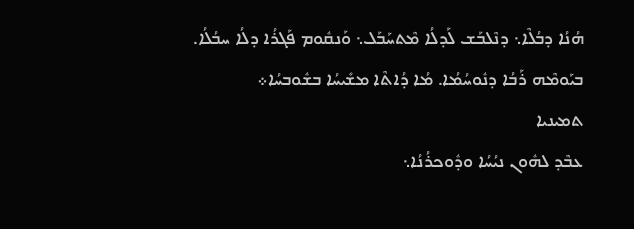ܗܳܢܳܐ ܕܒܳܠܶܐ܆ ܕܢܶܠܒܰܫ ܠܰܕܠܳܐ ܡܶܬܚܰܒܰܠ܆ ܘܰܢܩܽܘܡ ܦܰܓܪܳܐ ܕܠܳܐ ܚܒܳܠܳܐ. ܒܝܰܘܡܶܗ ܪܰܒܳܐ ܕܢܽܘܚܳܡܳܐ. ܡܳܐ ܕܳܐܬܶܐ ܡܫܺܝܚܳܐ ܒܫܽܘܒܚܳܐ܀
ܬܡܝܢܝܐ
ܥܒܶܕ ܠܗܽܘܢ ܢܝܳܚܳܐ ܘܕܽܘܟܪܳܢܳܐ܆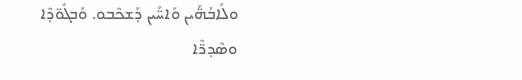ܘܠܰܐܒܳܗ̈ܰܝܢ ܘܰܐܚ̈ܰܝܢ ܕܰܫܟܶܒܘ. ܘܰܒܓܽܘ̈ܕܶܐ ܘܣܶܕܪ̈ܶܐ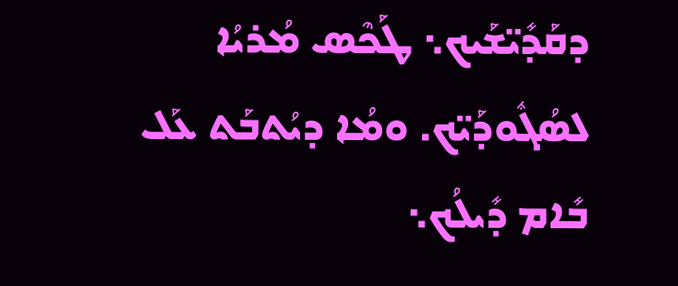ܕܩܰܕܺܝ̈ܫܰܝܟ܆ ܛܰܟܶܣ ܡܳܪܝܳܐ ܠܣܳܓܽܘܕܰܝ̈ܟ. ܘܡܳܐ ܕܝܳܬܒܰܬ ܥܰܠ ܒܺܐܡ ܕܺܝܠܳܟ܆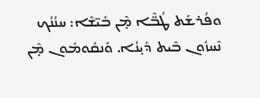ܘܦܳܪܫܰܬ ܛܳܒ̈ܶܐ ܡ̣ܶܢ ܒܺܝ̈ܫܶܐ: ܚܢܳܢܳܟ ܢܶܚܙܽܘܢ ܒܶܝܬ ܕܺܝ̣ܢܳܐ. ܘܰܢܩܽܘܡܽܘܢ ܡ̣ܶܢ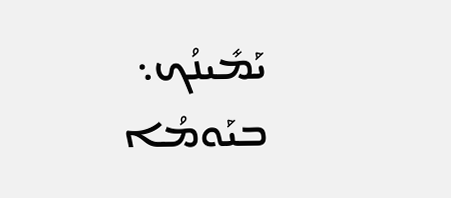ܝܰܡܺܝܢܳܟ܆ ܒܝܰܘܡܳܐ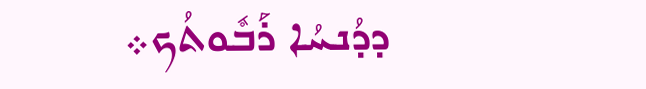ܕܕܳܢܚܳܐ ܪܰܒܽܘܬܳܟ܀